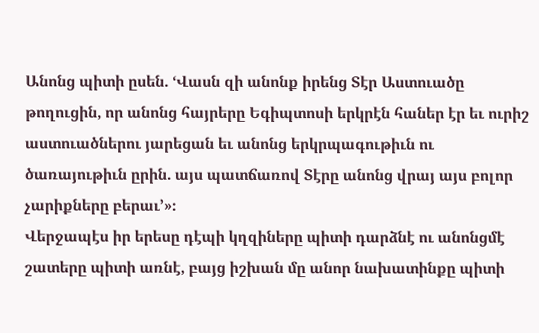Անոնց պիտի ըսեն. ‘Վասն զի անոնք իրենց Տէր Աստուածը թողուցին, որ անոնց հայրերը Եգիպտոսի երկրէն հաներ էր եւ ուրիշ աստուածներու յարեցան եւ անոնց երկրպագութիւն ու ծառայութիւն ըրին. այս պատճառով Տէրը անոնց վրայ այս բոլոր չարիքները բերաւ’»։
Վերջապէս իր երեսը դէպի կղզիները պիտի դարձնէ ու անոնցմէ շատերը պիտի առնէ, բայց իշխան մը անոր նախատինքը պիտի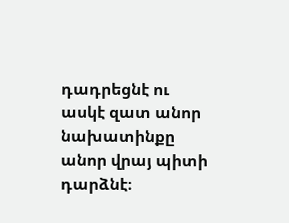դադրեցնէ ու ասկէ զատ անոր նախատինքը անոր վրայ պիտի դարձնէ։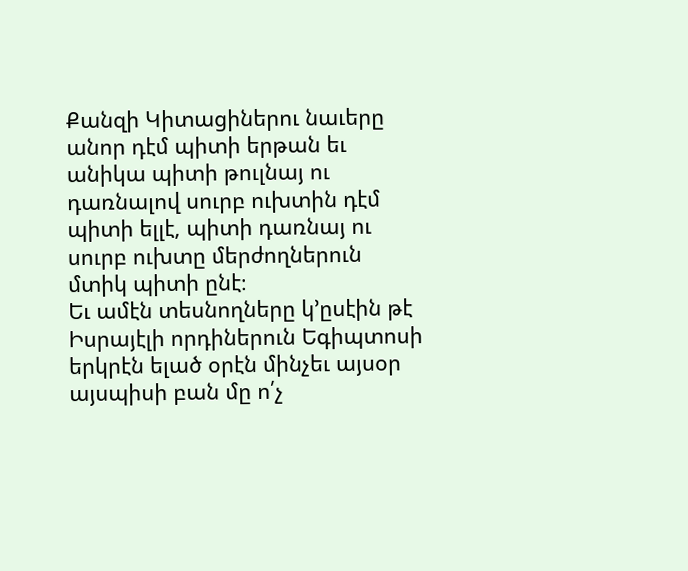Քանզի Կիտացիներու նաւերը անոր դէմ պիտի երթան եւ անիկա պիտի թուլնայ ու դառնալով սուրբ ուխտին դէմ պիտի ելլէ, պիտի դառնայ ու սուրբ ուխտը մերժողներուն մտիկ պիտի ընէ։
Եւ ամէն տեսնողները կ’ըսէին թէ Իսրայէլի որդիներուն Եգիպտոսի երկրէն ելած օրէն մինչեւ այսօր այսպիսի բան մը ո՛չ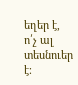եղեր է, ո՛չ ալ տեսնուեր է։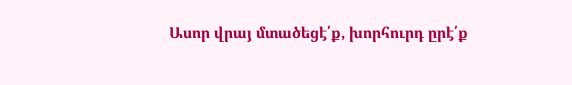Ասոր վրայ մտածեցէ՛ք, խորհուրդ ըրէ՛ք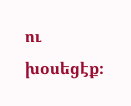ու խօսեցէք։